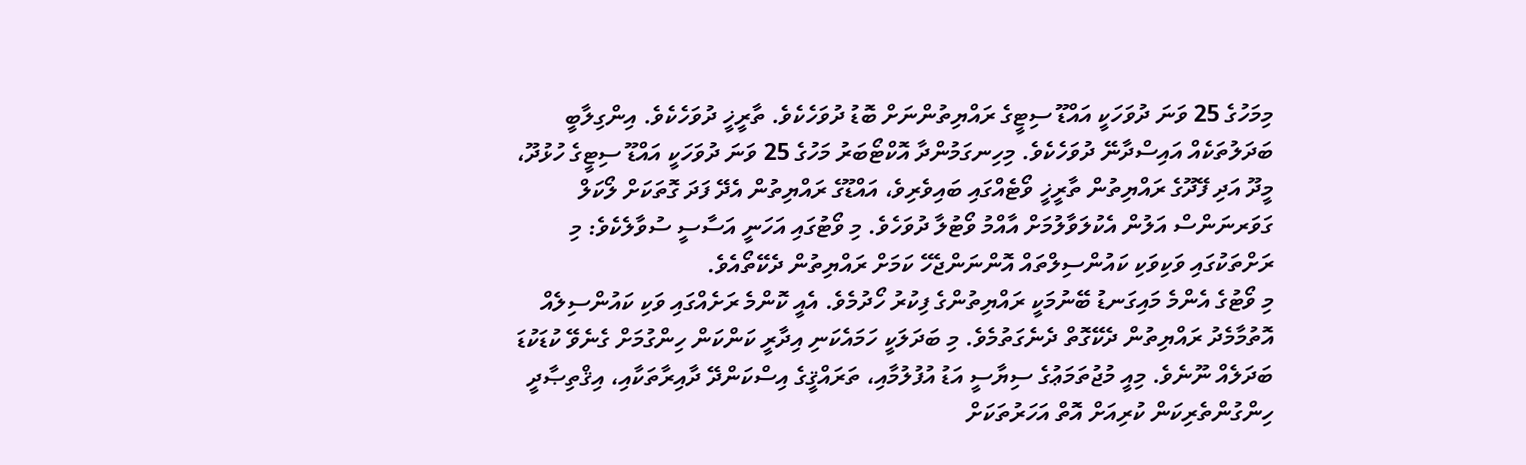މިމަހުގެ 25 ވަނަ ދުވަހަކީ އައްޑޫ ސިޓީގެ ރައްޔިތުންނަށް ބޮޑު ދުވަހެކެވެ. ތާރީޚީ ދުވަހެކެވެ. އިންގިލާބީ ބަދަލުތަކެއް އައިސްދާނޭ ދުވަހެކެވެ. މިހިނގަމުންދާ އޮކްޓޯބަރު މަހުގެ 25 ވަނަ ދުވަހަކީ އައްޑޫ ސިޓީގެ ހުޅުދޫ، މީދޫ އަދި ފޭދޫގެ ރައްޔިތުން ތާރީޚީ ވޯޓެއްގައި ބައިވެރިވެ، އައްޑޫގެ ރައްޔިތުން އެދޭ ފަދަ ގޮތަކަށް ލޯކަލް ގަވަރނަންސް އަލުން އެކުލަވާލުމަށް އާއްމު ވޯޓުލާ ދުވަހެވެ. މި ވޯޓުގައި އަހަނީ އަސާސީ ސުވާލެކެވެ: މި ރަށްތަކުގައި ވަކިވަކި ކައުންސިލްތައް އޮންނަންޖެހޭ ކަމަށް ރައްޔިތުން ދެކޭތޯއެވެ.
މި ވޯޓުގެ އެންމެ މައިގަނޑު ބޭނުމަކީ ރައްޔިތުންގެ ފިކުރު ހޯދުމެވެ. އެއީ ކޮންމެ ރަށެއްގައި ވަކި ކައުންސިލެއް އޮތުމާމެދު ރައްޔިތުން ދެކޭގޮތް ދެނެގަތުމެވެ. މި ބަދަލަކީ ހަމައެކަނި އިދާރީ ކަންކަން ހިންގުމަށް ގެނެވޭ ކުޑަކުޑަ ބަދަލެއް ނޫނެވެ. މިއީ މުޖުތަމަޢުގެ ސިޔާސީ އަޑު އުފުލުމާއި، ތަރައްޤީގެ އިސްކަންދޭ ދާއިރާތަކާއި، އިޤްތިޞާދީ ހިންގުންތެރިކަން ކުރިއަށް އޮތް އަހަރުތަކަށް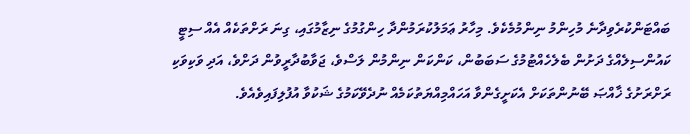ބައްޓަންކުރެވިދާނެ މުހިންމު ނިންމުމެކެވެ. މިހާރު ޢަމަލުކުރަމުންދާ ހިންގުމުގެ ނިޒާމުގައި، ގިނަ ރަށްތަކެއް އެއް ސިޓީ ކައުންސިލެއްގެ ދަށުން ބެލެހެއްޓުމުގެ ސަބަބުން، ކަންކަން ނިންމުން ލަސްވެ، ޖަވާބުދާރީވުން ދަށްވެ، އަދި ވަކިވަކި ރަށްރަށުގެ ޚާއްޞަ ބޭނުންތަކަށް އެކަށީގެންވާ އަހައްމިއްޔަތުކަމެއް ނުދެވޭކަމުގެ ޝަކުވާ އުފުލިފައިވެއެވެ.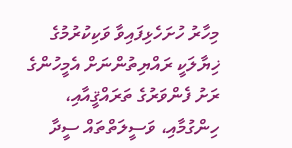މިހާރު ހުށަހެޅިފައިވާ ވަކިކުރުމުގެ ޚިޔާލަކީ ރައްޔިތުންނަށް އެމީހުންގެ ރަށު ފެންވަރުގެ ތަރައްޤީއާއި، ހިންގުމާއި، ވަސީލަތްތައް ސީދާ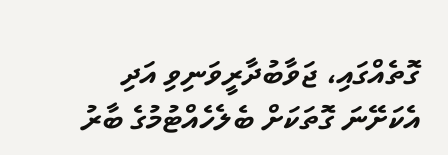ގޮތެއްގައި، ޖަވާބުދާރީވަނިވި އަދި އެކަށޭނަ ގޮތަކަށް ބެލެހެއްޓުމުގެ ބާރު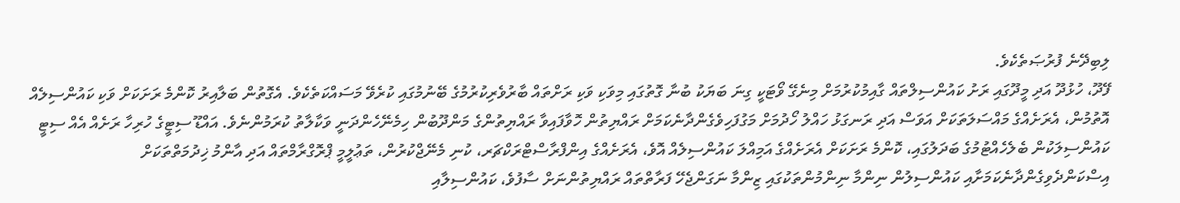ލިބިދޭނެ ފުރުޞަތެކެވެ.
ފޭދޫ، ހުޅުދޫ އަދި މީދޫގައި ރަށު ކައުންސިލްތައް ގާއިމުކުރުމަށް މިނެގޭ ވޯޓަކީ ގިނަ ބަޔަކު ބުނާ ގޮތުގައި މިވަކި ވަކި ރަށްތައް ބާރުވެރިކުރުމުގެ ބޭނުމުގައި ކުރެވޭ މަސައްކަތެކެވެ. އެގޮތުން ބަލާއިރު ކޮންމެ ރަށަކަށް ވަކި ކައުންސިލެއް އޮތުމުން، އެރަށެއްގެ މައްސަލަތަކަށް އަވަސް އަދި ރަނގަޅު ހައްލު ހޯދުމަށް މަގުފަހިވެގެންދާނެކަމަށް ރައްޔިތުން ހޮވާފައިވާ ރައްޔިތުންގެ މަންދޫބުން ހިމެނޭހެންދަނީ ވަކާލާތު ކުރަމުންނެވެ. އައްޑޫ ސިޓީގެ ހުރިހާ ރަށެއް އެއް ސިޓީ ކައުންސިލަކުން ބެލެހެއްޓުމުގެ ބަދަލުގައި، ކޮންމެ ރަށަކަށް އެރަށެއްގެ އަމިއްލަ ކައުންސިލެއް އޮވެ، އެރަށެއްގެ އިންފްރާސްޓްރަކްޗަރ، ކުނި މެނޭޖްކުރުން، ތަޢުލީމީ ޕްރޮގްރާމްތައް އަދި އާންމު ޚިދުމަތްތަކަށް އިސްކަންދެވިގެންދާނެކަމަށާއި ކައުންސިލުން ނިންމާ ނިންމުންތަކުގައި ޒިންމާ ނަގަންޖެހޭ ފަރާތްތައް ރައްޔިތުންނަށް ސާފުވެ، ކައުންސިލާއި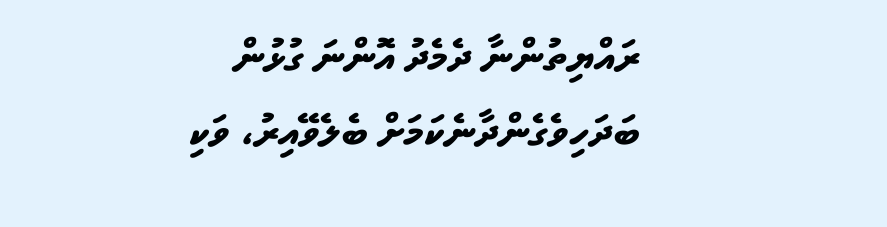ރައްޔިތުންނާ ދެމެދު އޮންނަ ގުޅުން ބަދަހިވެގެންދާނެކަމަށް ބެލެވޭއިރު، ވަކި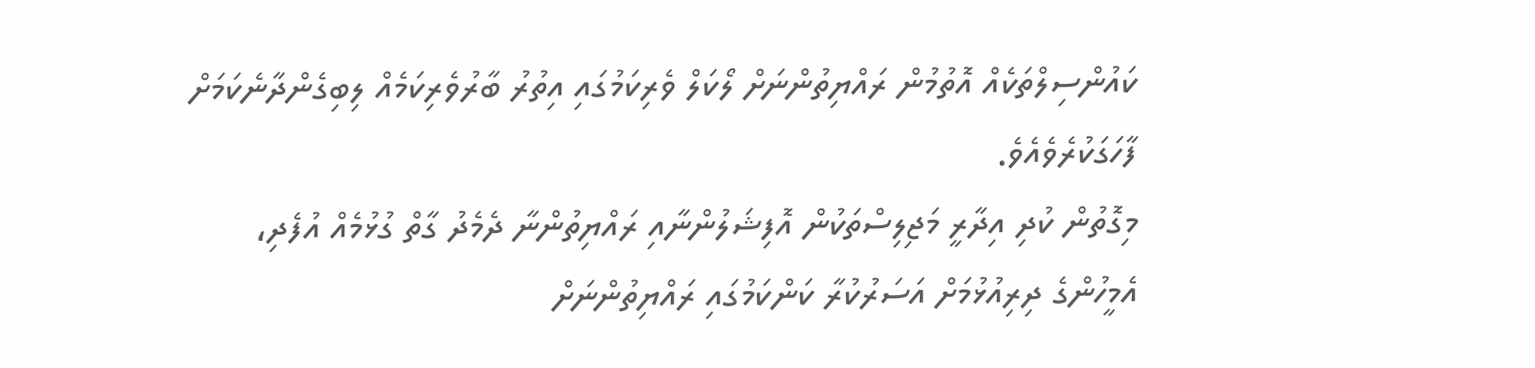ކައުންސިލްތަކެއް އޮތުމުން ރައްޔިތުންނަށް ލޯކަލް ވެރިކަމުގައި އިތުރު ބާރުވެރިކަމެއް ލިބިގެންދާނެކަމަށް ފާހަގަކުރެވެއެވެ.
މިގޮތުން ކުދި އިދާރީ މަޖިލިސްތަކުން އޮފިޝަލުންނާއި ރައްޔިތުންނާ ދެމެދު ގާތް ގުޅުމެއް އުފެދި، އެމީހުންގެ ދިރިއުޅުމަށް އަސަރުކުރާ ކަންކަމުގައި ރައްޔިތުންނަށް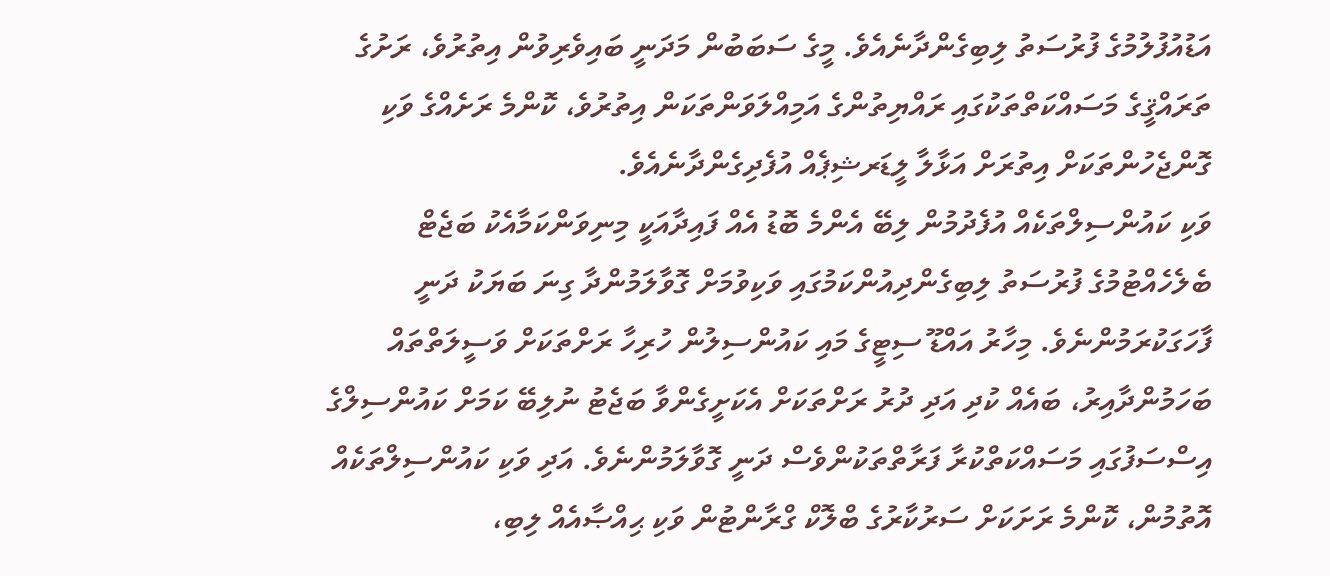އަޑުއުފުލުމުގެ ފުރުސަތު ލިބިގެންދާނެއެވެ. މީގެ ސަބަބުން މަދަނީ ބައިވެރިވުން އިތުރުވެ، ރަށުގެ ތަރައްޤީގެ މަސައްކަތްތަކުގައި ރައްޔިތުންގެ އަމިއްލަވަންތަކަން އިތުރުވެ، ކޮންމެ ރަށެއްގެ ވަކި ގޮންޖެހުންތަކަށް އިތުރަށް އަޅާލާ ލީޑަރޝިޕެއް އުފެދިގެންދާނެއެވެ.
ވަކި ކައުންސިލްތަކެއް އުފެދުމުން ލިބޭ އެންމެ ބޮޑު އެއް ފައިދާއަކީ މިނިވަންކަމާއެކު ބަޖެޓް ބެލެހެއްޓުމުގެ ފުރުސަތު ލިބިގެންދިއުންކަމުގައި ވަކިވުމަށް ގޮވާލަމުންދާ ގިނަ ބަޔަކު ދަނީ ފާހަގަކުރަމުންނެވެ. މިހާރު އައްޑޫ ސިޓީގެ މައި ކައުންސިލުން ހުރިހާ ރަށްތަކަށް ވަސީލަތްތައް ބަހަމުންދާއިރު، ބައެއް ކުދި އަދި ދުރު ރަށްތަކަށް އެކަށީގެންވާ ބަޖެޓު ނުލިބޭ ކަމަށް ކައުންސިލްގެ އިސްސަފުގައި މަސައްކަތްކުރާ ފަރާތްތަކުންވެސް ދަނީ ގޮވާލަމުންނެވެ. އަދި ވަކި ކައުންސިލްތަކެއް އޮތުމުން، ކޮންމެ ރަށަކަށް ސަރުކާރުގެ ބްލޮކް ގްރާންޓުން ވަކި ޙިއްޞާއެއް ލިބި،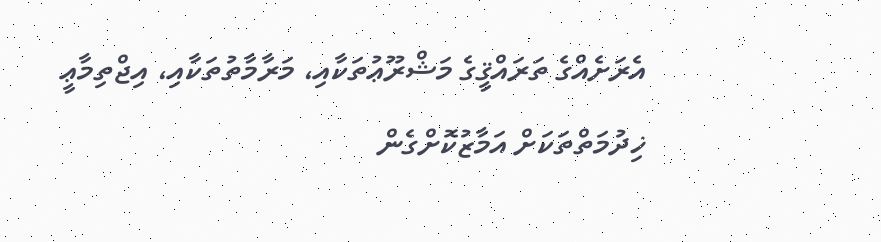އެރަށެއްގެ ތަރައްޤީގެ މަޝްރޫޢުތަކާއި، މަރާމާތުތަކާއި، އިޖްތިމާޢީ ޚިދުމަތްތަކަށް އަމާޒުކޮށްގެން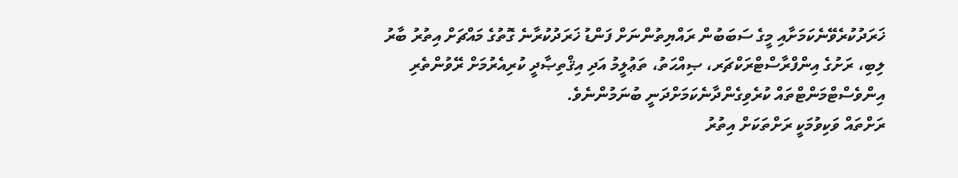ޚަރަދުކުރެވޭނެކަމަށާއި މީގެ ސަބަބުން ރައްޔިތުންނަށް ފަންޑު ޚަރަދުކުރާނެ ގޮތުގެ މައްޗަށް އިތުރު ބާރު ލިބި، ރަށުގެ އިންފްރާސްޓްރަކްޗަރ، ޞިއްޙަތު، ތަޢުލީމު އަދި އިޤްތިޞާދީ ކުރިއެރުމަށް ރޭވުންތެރި އިންވެސްޓްމަންޓްތައް ކުރެވިގެންދާނެކަމަށްދަނީ ބުނަމުންނެވެ.
ރަށްތައް ވަކިވުމަކީ ރަށްތަކަށް އިތުރު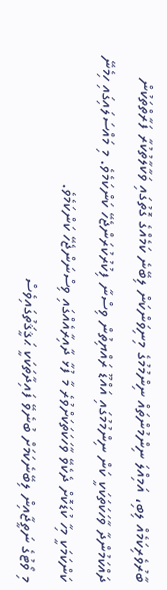ބާރުވެރިކަމެއް ލިބި، އަމިއްލަ ނިންމުންތައް ނިންމުމުގެ މިނިވަންކަން ލިބޭނެ ކަމެއްގެ ގޮތުގައި ވަކާލާތުކުރާ ފަރާތްތަކުން ދައްކަމުންދާ ވާހަކަތަކަކީ ކަން ނިންމުމުގައި އައްޑޫ ރައްޔިތުން ވިސްނާ ފިކުރުކުރަންޖެހޭ ކަންކަމެވެ. މި މައްސަލައިގައި ހިމެނޭ ކަންކަމަކީ މިހާ ކުޑަކޮށް ދެކެވޭ ވާހަކަތަކަށްވުރެ މާ ފުޅާ ދާއިރާއެއްގައި ވިސްނަންޖެހޭ ކަންކަމެވެ.
މި ވޯޓުގެ ނަތީޖާއިން ލިބޭނެކަމަށް ބުނެވޭ ފައިދާތަކަކީ ޙަޤީޤަތުގައިވެސް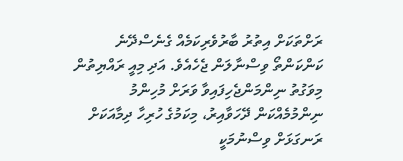ރަށްތަކަށް އިތުރު ބާރުވެރިކަމެއް ގެނެސްދޭނެ ކަންކަންތޯ ވިސްނާލަން ޖެހެއެވެ. އަދި މިއީ ރައްޔިތުން މިވަގުތު ނިންމަންޖެހިފައިވާ ވަރަށް މުހިންމު ނިންމުމެއްކަން ދޭހަވާއިރު، މިކަމުގެ ހުރިހާ ދިމާއަކަށް ރަނގަޅަށް ވިސްނުމަކީ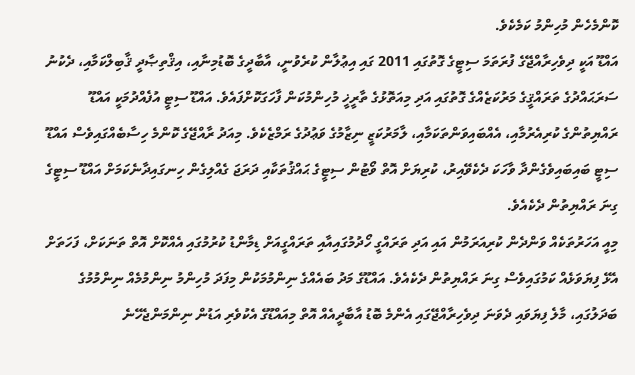ކޮންމެހެން މުހިންމު ކަމެކެވެ.
އައްޑޫ އަކީ ދިވެހިރާއްޖޭގެ ފުރަތަމަ ސިޓީގެ ގޮތުގައި 2011 ގައި އިޢުލާން ކުރެވުނީ، އާބާދީގެ ބޮޑުމިނާއި، އިޤްތިޞާދީ ޤާބިލްކަމާއި، ދެކުނު ސަރަޙައްދުގެ ތަރައްޤީގެ މަރުކަޒެއްގެ ގޮތުގައި އަދި މިއަތޮޅުގެ ތާރީޚީ މުހިންމުކަން ފާހަގަކޮށްފައެވެ. އައްޑޫ ސިޓީ އުފެއްދުމަކީ އައްޑޫ ރައްޔިތުންގެ ކުރިއެރުމާއި، އެއްބައިވަންތަކަމާއި، ލާމަރުކަޒީ ނިޒާމުގެ ވަޢުދުގެ ރަމްޒެކެވެ. މިއަދު ރާއްޖޭގެ ކޮންމެ ހިސާބެއްގައިވެސް އައްޑޫ ސިޓީ ބައިބައިވެގެންދާ ވާހަކަ ދެކެވޭއިރު، ކުރިޔަށް އޮތް ވޯޓުން ސިޓީގެ ޙައްޤުތަކާއި ދަރަޖަ ގެއްލިގެން ހިނގައިދާނެކަމަށް އައްޑޫ ސިޓީގެ ގިނަ ރައްޔިތުން ދެކެއެވެ.
މިއީ އަހަރުތަކެއް ވަންދެން ކުރިއަރަމުން އައި އަދި ތަރައްގީ ހޯދުމުގައިއާއި ތަރައްގީއަށް ޑިމާންޑު ކުރުމުގައި އެއްކޮށް އޮތް ތަނަކަށް، ފަހަތަށް އެޅޭ ފިޔަވަޅެއް ކަމުގައިވެސް ގިނަ ރައްޔިތުން ދެކެއެވެ. އައްޑޫގެ މަދު ބައެއްގެ ނިންމުމަކުން މިފަދަ މުހިންމު ނިންމުމެއް ނިންމުމުގެ ބަދަލުގައި، މާލެ ފިޔަވައި ދެވަނަ ދިވެހިރާއްޖޭގައި އެންމެ ބޮޑު އާބާދީއެއް އޮތް މިއައްޑޫގެ އެކުވެރި އަޑުން ނިންމަންޖެހޭނެ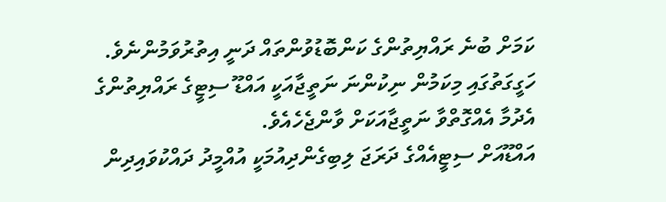ކަމަށް ބުނެ ރައްޔިތުންގެ ކަންބޮޑުވުންތައް ދަނީ އިތުރުވަމުންނެވެ. ހަގީގަތުގައި މިކަމުން ނިކުންނަ ނަތީޖާއަކީ އައްޑޫ ސިޓީގެ ރައްޔިތުންގެ އެދުމާ އެއްގޮތްވާ ނަތީޖާއަކަށް ވާންޖެހެއެވެ.
އައްޑޫއަށް ސިޓީއެއްގެ ދަރަޖަ ލިބިގެންދިއުމަކީ އުއްމީދު ދައްކުވައިދިން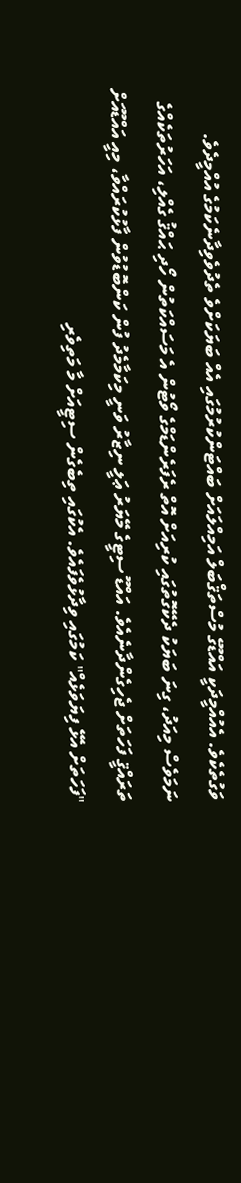ވަގުތެކެވެ. އެއުއްމީދަކީ އައްޑޫގެ މުސްތަޤްބަލް އަމިއްލައަށް ބައްޓަންކުރުމުގައި އެއް ބަޔަކަށްވެ ތެދުވެވިދާނެކަމުގެ އުއްމީދެވެ. ނަމަވެސް މިއަދު، ގިނަ ބަޔަކު ދެކޭގޮތުގައި ކުރިއަށް އޮތް ރެފަރެންޑަމްގެ ވޯޓުން އެ މަސައްކަތުން ހޯދި ޙައްޤު ގެއްލި، އަހަރުތަކެއްގެ ތަރައްޤީ ފަހަތަށް ޖެހިގެންދާނެއެވެ. އައްޑޫ ސިޓީގެ މޭޔަރު ޢަލީ ނިޒާރު ވަނީ މިކަމާމެދު ފުން ކަންބޮޑުވުން ފާޅުކުރައްވާ، މިއީ އައްޑޫއަށް "ފަހަތަށް އެޅޭ ފިޔަވަޅެއް" ކަމުގައި ވިދާޅުވެފައެވެ. އެކުގައި ތިބެގެން ސިޓީއަށް މާ މަތިވެރި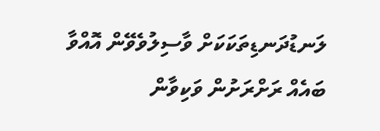ލަނޑުދަނޑިތަކަކަށް ވާސިލުވެވޭން އޮއްވާ ބައެއް ރަށްރަށުން ވަކިވާން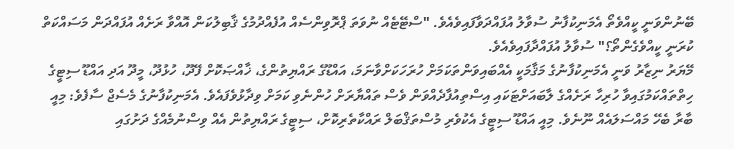ބޭނުންވަނީ ކީއްވެތޯ އެމަނިކުފާނު ސުވާލު އުފައްދަވާފައިވެއެވެ. "ސްޓޭޓެއް ނުވަތަ ޕްރޮވިންސެއް އުފެއްދުމުގެ ޤާބިލުކަން އޮއްވާ ރަށެއް އުފައްދަން މަސައްކަތް ކުރަނީ ކީއްވެގެންތޯ؟" ސުވާލު އުފައްދާފައިވެއެވެ.
މޭޔަރު ނިޒާރު ވަނީ އެމަނިކުފާނުގެ މަޤާމަކީ އެއްބައިވަންތަކަމަށް ހުރަހަކަށްވާނަމަ، އައްޑޫގެ ރައްޔިތުންގެ، ޚާއްޞަކޮށް ފޭދޫ، ހުޅުދޫ، މީދޫ އަދި އައްޑޫ ސިޓީގެ ހިތްތައްކަމުގައިވާ ހުރިހާ ރަށެއްގެ ލާބައަށްޓަކައި އިސްތިއުފާދެއްވަން ވެސް ތައްޔާރަށް ހުންނެވި ކަމަށް ވިދާޅުވެފައެވެ. އެމަނިކުފާނުގެ މެސެޖް ސާފެވެ: މިއީ ބާރާ ބެހޭ މައްސަލައެއް ނޫނެވެ. މިއީ އައްޑޫ ސިޓީގެ އެކުވެރި މުސްތަޤްބަލް ރައްކާތެރިކޮށް، ސިޓީގެ ރައްޔިތުން އެއް ވިސްނުމެއްގެ ދަށުގައި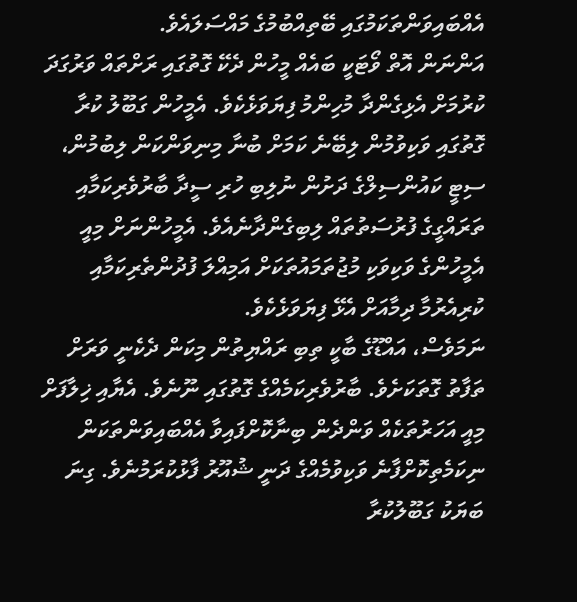އެއްބައިވަންތަކަމުގައި ބޭތިއްބުމުގެ މައްސަލައެވެ.
އަންނަން އޮތް ވޯޓަކީ ބައެއް މީހުން ދެކޭ ގޮތުގައި ރަށްތައް ވަރުގަދަ ކުރުމަށް އެޅިގެންދާ މުހިންމު ފިޔަވަޅެކެވެ. އެމީހުން ގަބޫލު ކުރާ ގޮތުގައި ވަކިވުމުން ލިބޭނެ ކަމަށް ބުނާ މިނިވަންކަން ލިބުމުން، ސިޓީ ކައުންސިލްގެ ދަށުން ނުލިބި ހުރި ސީދާ ބާރުވެރިކަމާއި ތަރައްގީގެ ފުރުސަތުތައް ލިބިގެންދާނެއެވެ. އެމީހުންނަށް މިއީ އެމީހުންގެ ވަކިވަކި މުޖުތަމައުތަކަށް އަމިއްލަ ފުދުންތެރިކަމާއި ކުރިއެރުމާ ދިމާއަށް އެޅޭ ފިޔަވަޅެކެވެ.
ނަމަވެސް، އައްޑޫގެ ބާކީ ތިބި ރައްޔިތުން މިކަން ދެކެނީ ވަރަށް ތަފާތު ގޮތަކަށެވެ. ބާރުވެރިކަމެއްގެ ގޮތުގައި ނޫނެވެ. އެޔާއި ޚިލާފަށް މިއީ އަހަރުތަކެއް ވަންދެން ބިނާކޮށްފައިވާ އެއްބައިވަންތަކަން ނިކަމެތިކޮށްފާނެ ވަކިވުމެއްގެ ދަނީ ޝުއޫރު ފާޅުކުރަމުނެވެ. ގިނަ ބަޔަކު ގަބޫލުކުރާ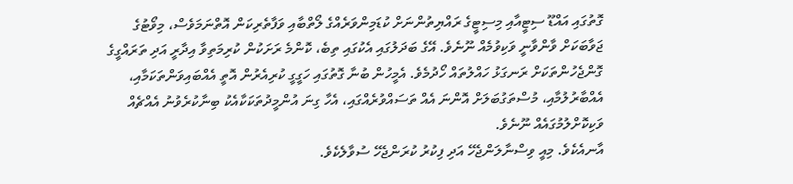ގޮތުގައި އައްޑޫ ސިޓީއާއި މިސިޓީގެ ރައްޔިތުންނަށް ކުޑަމިންވަރެއްގެ ލޯތްބާއި ވަފާތެރިކަން އޮތްނަމަވެސް، މިވޯޓުގެ ޖަވާބަކަށް ވާންވާނީ ވަކިވުމެއް ނޫނެވެ. އޭގެ ބަދަލުގައި އެކުގައި ތިބެ، ކޮންމެ ރަށަކުން ކުރިމަތިވާ އިދާރީ އަދި ތަރައްގީގެ ގޮންޖެހުންތަކަށް ރަނގަޅު ހައްލުތައް ހޯދުމެވެ. އެމީހުން ބުނާ ގޮތުގައި ހަގީގީ ކުރިއެރުން އޮތީ އެއްބައިވަންތަކަމާއި، އެއްބާރުލުމާއި، މުސްތަގުބަލަށް އޮންނަ އެއް ތަސައްވުރެއްގައި، އެހާ ގިނަ އުންމީދުތަކަކާއެކު ބިނާކުރެވުނު އެއްޗެއް ވަކިކޮށްލުމުގައެއް ނޫނެވެ.
އާނއެކެވެ. މިއީ ވިސްނާލަންޖެހޭ އަދި ފިކުރު ކުރަންޖެހޭ ސުވާލެކެވެ.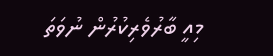މިއީ ބާރުވެރިކުރުން ނުވަތަ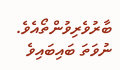ބާރުވެރިވުންތޯއެވެ. ނުވަތަ ބައިބައިވެ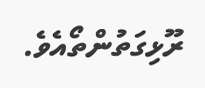ރޫޅިގަތުންތޯއެވެ.